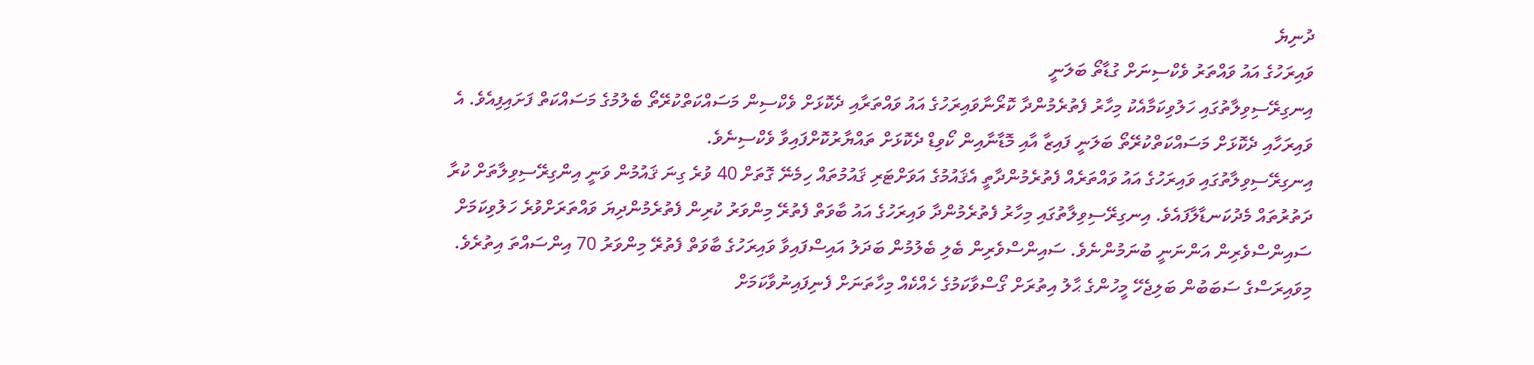ދުނިޔެ
ވައިރަހުގެ އައު ވައްތަރު ވެކްސިނަށް ގުޑާތޯ ބަލަނީ
އިނގިރޭސިވިލާތުގައި ހަލުވިކަމާއެކު މިހާރު ފެތުރެމުންދާ ކޮރޯނާވައިރަހުގެ އައު ވައްތަރާއި ދެކޮޅަށް ވެކްސިން މަސައްކަތްކުރޭތޯ ބެލުމުގެ މަސައްކަތް ފަށައިފިއެވެ. އެ ވައިރަހާއި ދެކޮޅަށް މަސައްކަތްކުރޭތޯ ބަލަނީ ފައިޒާ އާއި މޮޑާނާއިން ކޯވިޑް ދެކޮޅަށް ތައްޔާރުކޮށްފައިވާ ވެކްސިނެވެ.
އިނގިރޭސިވިލާތުގައި ވައިރަހުގެ އައު ވައްތަރެއް ފެތުރެމުންދާތީ އެޤައުމުގެ އަވަށްޓަރި ޤައުމުތައް ހިމެނޭ ގޮތަށް 40 ވުރެ ގިނަ ޤައުމުން ވަނީ އިންގިރޭސިވިލާތަށް ކުރާ ދަތުރުތައް މެދުކަނޑާލާފައެވެ. އިނގިރޭސިވިލާތުގައި މިހާރު ފެތުރެމުންދާ ވައިރަހުގެ އައު ބާވަތް ފެތުރޭ މިންވަރު ކުރިން ފެތުރެމުންދިޔަ ވައްތަރަށްވުރެ ހަލުވިކަމަށް ސައިންސްވެރިން އަންނަނީ ބުނަމުންނެވެ. ސައިންސްވެރިން ބެލި ބެލުމުން ބަދަލު އައިސްފައިވާ ވައިރަހުގެ ބާވަތް ފެތުރޭ މިންވަރު 70 އިންސައްތަ އިތުރެވެ. މިވައިރަސްގެ ސަބަބުން ބަލިޖެހޭ މީހުންގެ ޙާލު އިތުރަށް ގޯސްވާކަމުގެ ހެއްކެއް މިހާތަނަށް ފެނިފައިނުވާކަމަށް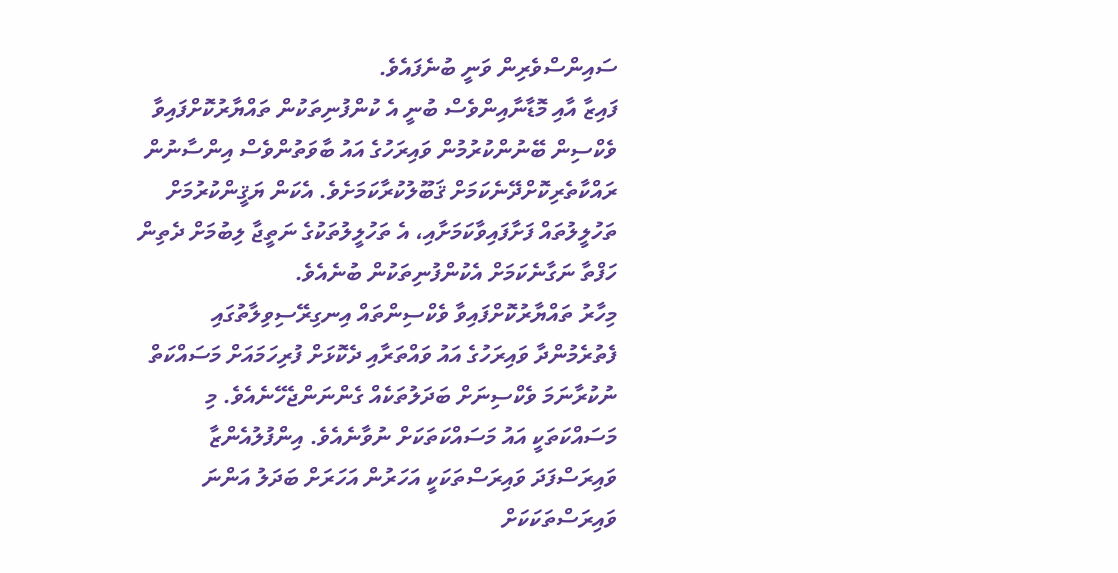ސައިންސްވެރިން ވަނީ ބުނެފައެވެ.
ފައިޒާ އާއި މޮޑާނާއިންވެސް ބުނީ އެ ކުންފުނިތަކުން ތައްޔާރުކޮށްފައިވާ ވެކްސިން ބޭނުންކުރުމުން ވައިރަހުގެ އައު ބާވަތުންވެސް އިންސާނުން ރައްކާތެރިކޮށްދޭނެކަމަށް ޤަބޫލުކުރާކަމަށެވެ. އެކަން ޔަޤީންކުރުމަށް ތަހުލީލުތައް ފަށާފައިވާކަމަށާއި، އެ ތަހުލީލުތަކުގެ ނަތީޖާ ލިބުމަށް ދެތިން ހަފްތާ ނަގާނެކަމަށް އެކުންފުނިތަކުން ބުނެއެވެ.
މިހާރު ތައްޔާރުކޮށްފައިވާ ވެކްސިންތައް އިނގިރޭސިވިލާތުގައި ފެތުރެމުންދާ ވައިރަހުގެ އައު ވައްތަރާއި ދެކޮޅަށް ފުރިހަމައަށް މަސައްކަތް ނުކުރާނަމަ ވެކްސިނަށް ބަދަލުތަކެއް ގެންނަންޖެހޭނެއެވެ. މި މަސައްކަތަކީ އައު މަސައްކަތަކަށް ނުވާނެއެވެ. އިންފުލުއެންޒާ ވައިރަސްފަދަ ވައިރަސްތަކަކީ އަހަރުން އަހަރަށް ބަދަލު އަންނަ ވައިރަސްތަކަކަށް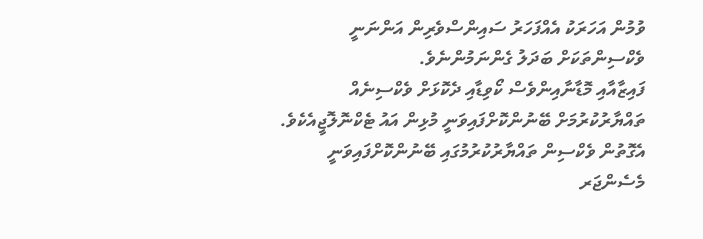ވުމުން އަހަރަކު އެއްފަހަރު ސައިންސްވެރިން އަންނަނީ ވެކްސިންތަކަށް ބަދަލު ގެންނަމުންނެވެ.
ފައިޒާއާއި މޮޑާނާއިންވެސް ކޯވިޑާއި ދެކޮޅަށް ވެކްސިނެއް ތައްޔާރުކުރުމަށް ބޭނުންކޮށްފައިވަނީ މުޅިން އައު ޓެކްނޮލޮޖީއެކެވެ. އެގޮތުން ވެކްސިން ތައްޔާރުކުރުމުގައި ބޭނުންކޮށްފައިވަނީ މެސެންޖަރ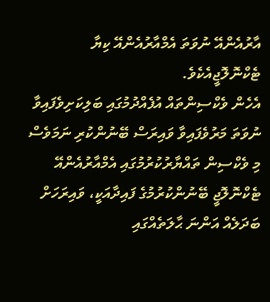އާރުއެންއޭ ނުވަތަ އެމްއާރުއެންއޭ ކިޔާ ޓެކްނޮލޮޖީއެކެވެ.
އެހެން ވެކްސިންތައް އުފެއްދުމުގައި ބަލިކަށިވެފައިވާ ނުވަތަ މަރުވެފައިވާ ވައިރަސް ބޭނުންކުރި ނަމަވެސް މި ވެކްސިން ތައްޔާރުކުރުމުގައި އެމްއާރުއެންއޭ ޓެކްނޮލޮޖީ ބޭނުންކުރުމުގެ ފައިދާއަކީ، ވައިރަހަށް ބަދަލެއް އަންނަ ޙާލަތެއްގައި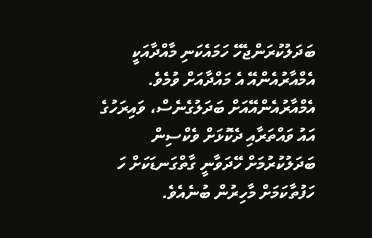ބަދަލުކުރަންޖެހޭ ހަމައެކަނި މާއްދާއަކީ އެމްއާރުއެންއޭ އެ މައްދާއަށް ވުމެވެ.
އެމްއާރުއެންއޭއަށް ބަދަލުގެނެސް، ވައިރަހުގެ އައު ވައްތަރާއި ދެކޮޅަށް ވެކްސިން ބަދަލުކުރުމަށް ހޭދަވާނީ ގާތްގަނޑަކަށް ހަ ހަފުތާކަމަށް މާހިރުން ބުނެއެވެ.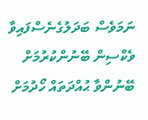ނަމަވެސް ބަދަލުގެނެސްފައިވާ ވެކްސިން ބޭނުންކުރުމަށް ބޭނުންވާ ޙުއްދަތައް ހޯދުމަށް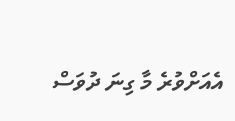އެއަށްވުރެ މާ ގިނަ ދުވަސް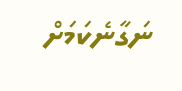ނަގާނެކަމަށް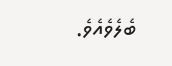ބެލެވެއެވެ.